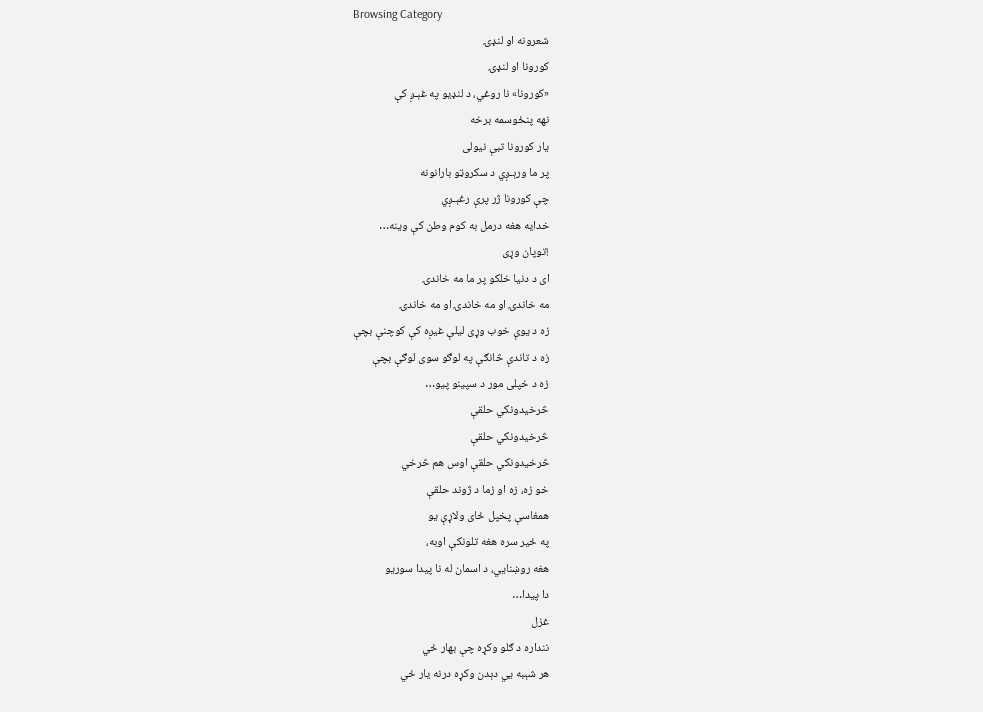Browsing Category
شعرونه او لنډۍ
کورونا او لنډۍ
«کورونا» نا روغي، د لنډیو په غېـږ کې
نهه پنځوسمه برخه
یار کورونا تبې نیولی
پر ما ورېـږي د سکروټو بارانونه
چې کورونا ژر پرې رغېـږي
خدایه هغه درمل به کوم وطن کې وینه…
!توپان وړی
ای د دنيا خلکو پر ما مه خاندۍ
مه خاندۍ او مه خاندۍ او مه خاندۍ
زه د يوې خوب وړى ليلې غيږه کې کوچنې بچې
زه د تاندې څانګې په لوګو سوى لوګې بچې
زه د خپلى مور د سپينو پيو…
څرخیدونکي حلقې
څرخیدونکي حلقې
څرخیدونکي حلقې اوس هم څرخي
خو زه، زه او زما د ژوند حلقې
همغاسې پخپل ځای ولاړې یو
په ځیر سره هغه تلونکې اوبه،
هغه روښنایي، د اسمان له نا پیدا سوریو
دا پیدا…
غزل
ننداره د ګلو وکړه چې بهار ځي
هر شېبه يي دېدن وکړه درنه یار ځي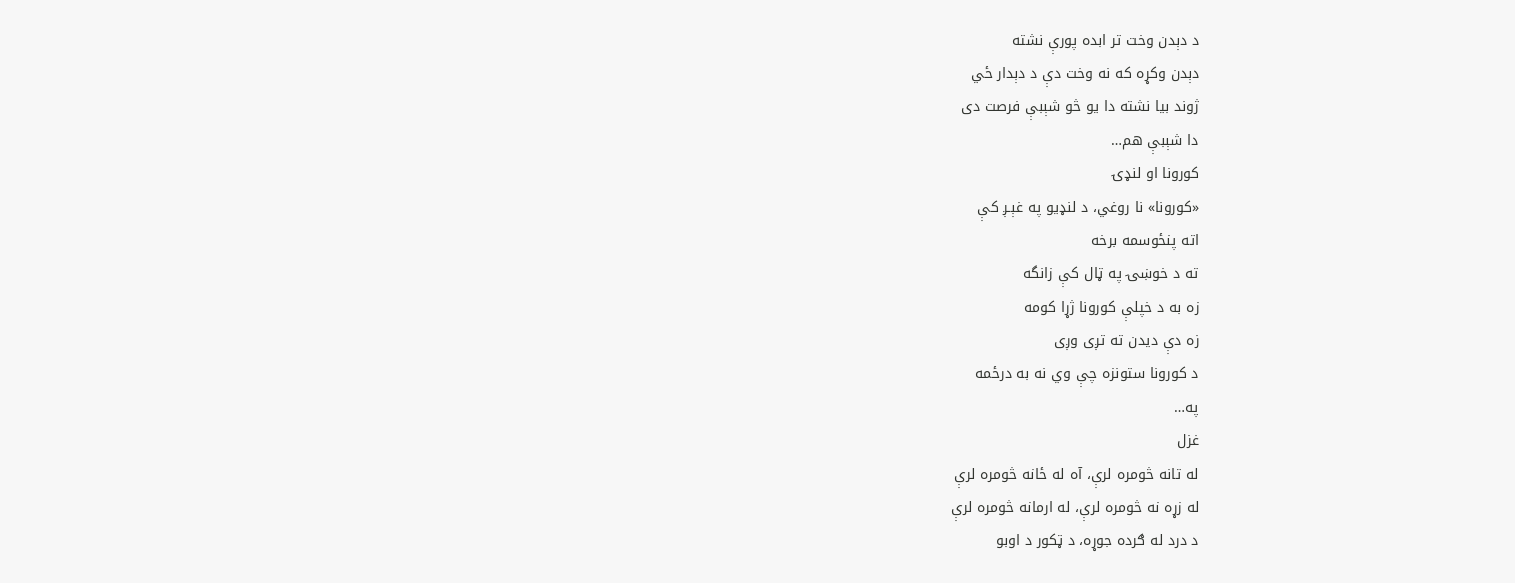د دېدن وخت تر ابده پورې نشته
دېدن وکړه که نه وخت دې د دېدار ځي
ژوند بیا نشته دا یو څو شېبې فرصت دی
دا شېبې هم…
کورونا او لنډۍ
«کورونا» نا روغي، د لنډیو په غېـږ کې
اته پنځوسمه برخه
ته د خوښۍ په ټال کې زانگه
زه به د خپلې کورونا ژړا کومه
زه دې دیدن ته تږی وږی
د کورونا ستونزه چې وي نه به درځمه
په…
غزل
له تانه څومره لرې، آه له ځانه څومره لرې
له زړه نه څومره لرې، له ارمانه څومره لرې
د درد له ګرده جوړه، د ټکور د اوبو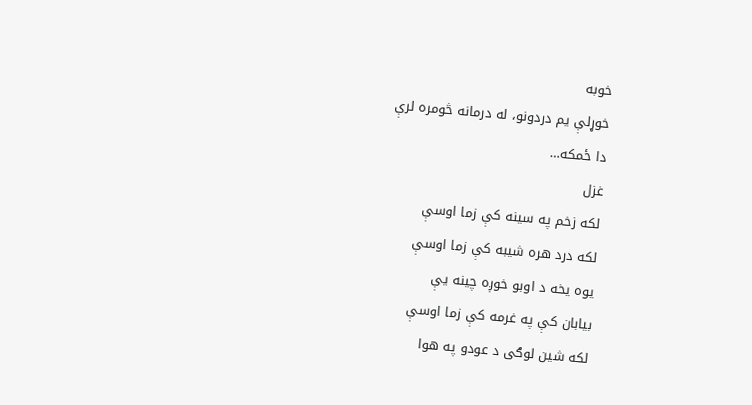خوبه
خوړلې یم دردونو، له درمانه څومره لرې
دا ځمکه…
غزل
لکه زخم په سینه کې زما اوسې
لکه درد هره شیبه کې زما اوسې
یوه یخه د اوبو خوږه چینه یې
بیابان کې په غرمه کې زما اوسې
لکه شین لوګی د عودو په هوا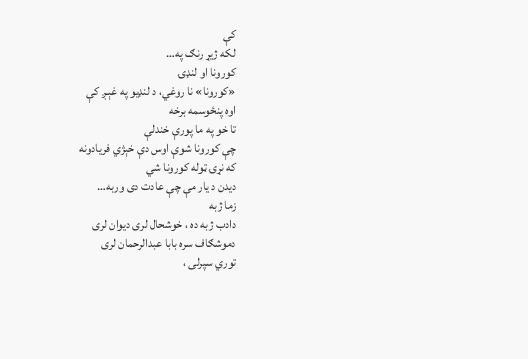کې
لکه ژیړ رنګ په…
کورونا او لنډۍ
«کورونا» نا روغي، د لنډیو په غېـږ کې
اوه پنځوسمه برخه
تا خو په ما پورې خندلې
چې کورونا شوې اوس دې خېژي فریادونه
که نړۍ ټوله کورونا شي
دیدن د یار مې چې عادت دی وربه…
زما ژبه
دادب ژبه ده ، خوشحال لری دیوان لری
دموشګاف سره بابا عبدالرحمان لری
توري سپرلی ،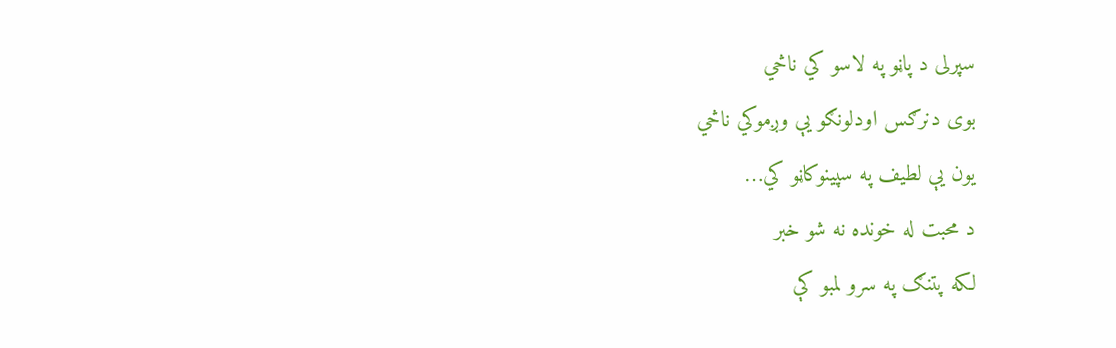سپرلی د پاڼو په لاسو کي ناڅي
بوی دنرګس اودلونګو یې وږموکي ناڅي
یون یې لطیف په سپینوکاڼو کي…
د محبت له خونده نه شو خبر
لکه پتنګ په سرو لمبو کې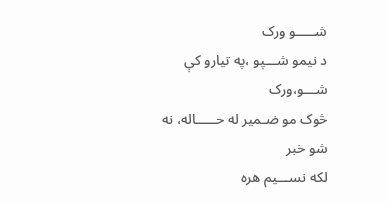شـــــو ورک
د نیمو شـــپو ،په تیارو کې شـــو،ورک
څوک مو ضـمیر له حـــــاله، نه شو خبر
لکه نســـیم هره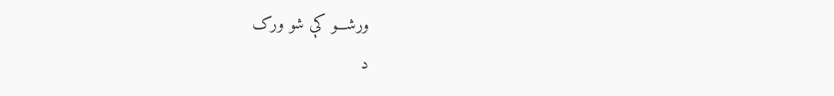ورشـــو کې شو ورک
د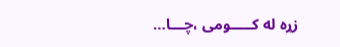زړه له کـــــومی ،چـــا…